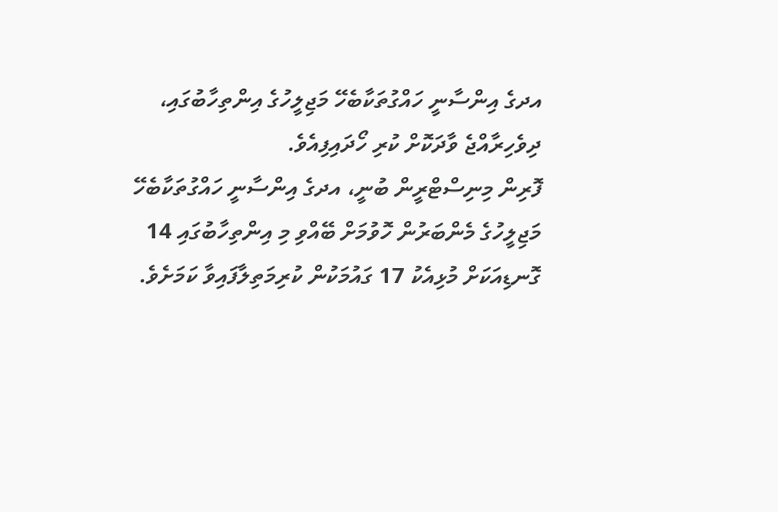އދގެ އިންސާނީ ހައްގުތަކާބެހޭ މަޖިލީހުގެ އިންތިހާބުގައި، ދިވެހިރާއްޖެ ވާދަކޮށް ކުރި ހޯދައިފިއެވެ.
ފޮރިން މިނިސްޓްރީން ބުނީ، އދގެ އިންސާނީ ހައްގުތަކާބެހޭ މަޖިލީހުގެ މެންބަރުން ހޮވުމަށް ބޭއްވި މި އިންތިހާބުގައި 14 ގޮނޑިއަކަށް މުޅިއެކު 17 ގައުމަކުން ކުރިމަތިލާފައިވާ ކަމަށެވެ.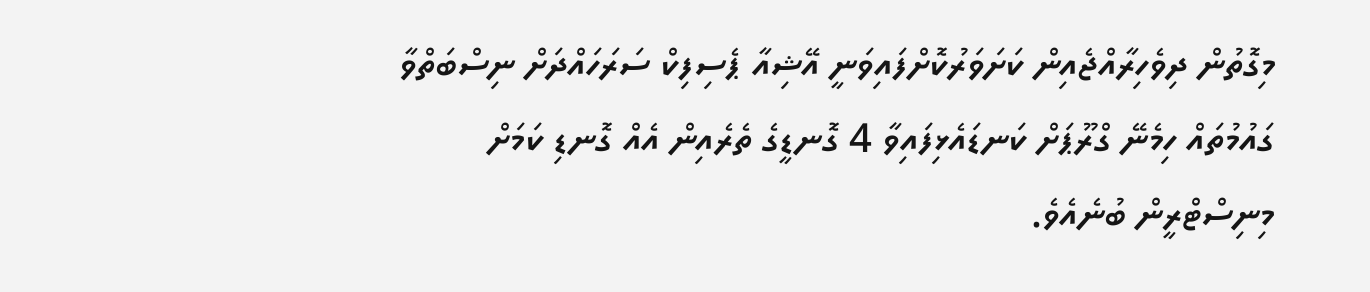މިގޮތުން ދިވެހިރާއްޖެއިން ކަށަވަރުކޮށްފައިވަނީ އޭޝިއާ ޕެސިފިކް ސަރަހައްދަށް ނިސްބަތްވާ ގައުމުތައް ހިމެނޭ ގްރޫޕަށް ކަނޑައެޅިފައިވާ 4 ގޮނޑީގެ ތެރެއިން އެއް ގޮނޑި ކަމަށް މިނިސްޓްރީން ބުނެއެވެ.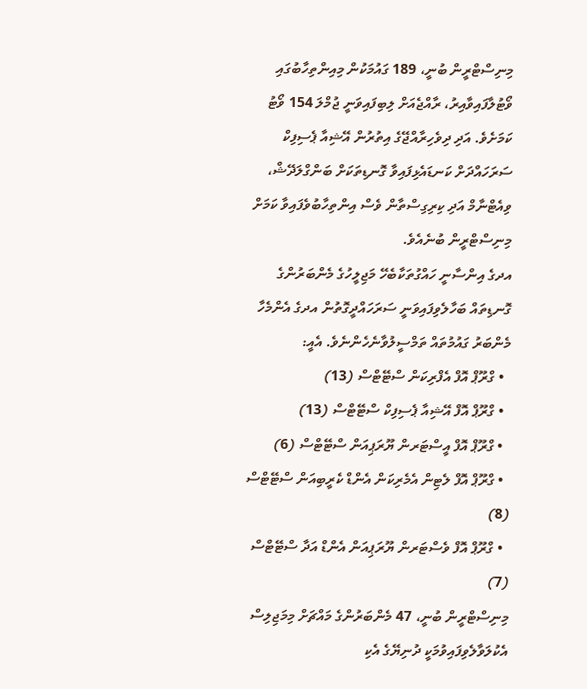މިނިސްޓްރީން ބުނީ، 189 ގައުމަކުން މިއިންތިހާބުގައި ވޯޓުލާފައިވާއިރު، ރާއްޖެއަށް ލިބިފައިވަނީ ޖުމްލަ 154 ވޯޓު ކަމަށެވެ. އަދި ދިވެހިރާއްޖޭގެ އިތުރުން އޭޝިއާ ޕެސިފިކް ސަރަހައްދަށް ކަނޑައެޅިފައިވާ ގޮނޑިތަކަށް ބަންގްލަދޭޝް، ވިއެޓްނާމް އަދި ކިރިގިސްތާން ވެސް އިންތިހާބުވެފައިވާ ކަމަށް މިނިސްޓްރީން ބުނެއެވެ.
އދގެ އިންސާނީ ހައްގުތަކާބެހޭ މަޖިލީހުގެ މެންބަރުންގެ ގޮނޑިތައް ބަހާލެވިފައިވަނީ ސަރަހައްދީގޮތުން އދގެ އެންމެހާ މެންބަރު ގައުމުތައް ތަމްސީލުވާނެހެންނެވެ. އެއީ:
  • ގްރޫޕް އޮފް އެފްރިކަން ސްޓޭޓްސް (13)
  • ގްރޫޕް އޮފް އޭޝިއާ ޕެސިފިކް ސްޓޭޓްސް (13)
  • ގްރޫޕް އޮފް އީސްޓަރން ޔޫރަޕިއަން ސްޓޭޓްސް (6)
  • ގްރޫޕް އޮފް ލެޓިން އެމެރިކަން އެންޑް ކެރީބިއަން ސްޓޭޓްސް (8)
  • ގްރޫޕް އޮފް ވެސްޓަރން ޔޫރަޕިއަން އެންޑް އަދާ ސްޓޭޓްސް (7)
މިނިސްޓްރީން ބުނީ، 47 މެންބަރުންގެ މައްޗަށް މިމަޖިލިސް އެކުލަވާލެވިފައިވުމަކީ ދުނިޔޭގެ އެކި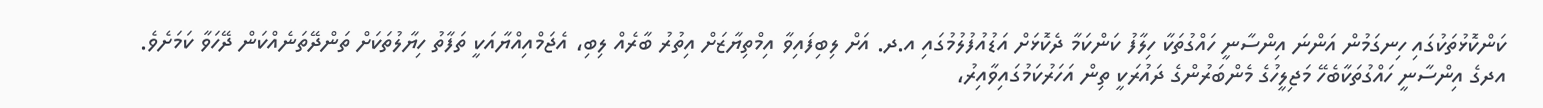ކަންކޮޅުތަކުގައި ހިނގަމުން އަންނަ އިންސާނީ ހައްގުތަކާ ހިލާފު ކަންކަމާ ދެކޮޅަށް އަޑުއުފުލުމުގައި އ.ދ. އަށް ލިބިފައިވާ އިމްތިޔާޒަށް އިތުރު ބާރެއް ލިބި، އެޖަމްއިއްޔާއަކީ ތަފާތު ހިޔާލުތަކަށް ތަންދޭތަނެއްކަން ދޭހަވާ ކަމަށެވެ.
އދގެ އިންސާނީ ހައްގުތަކާބެހޭ މަޖިލީހުގެ މެންބަރުންގެ ދައުރަކީ ތިން އަހަރުކަމުގައިވާއިރު،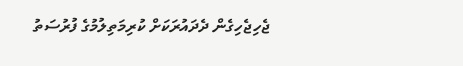ޖެހިޖެހިގެން ދެދައުރަކަށް ކުރިމަތިލުމުގެ ފުރުސަތު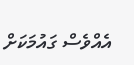އެއްވެސް ގައުމަކަށް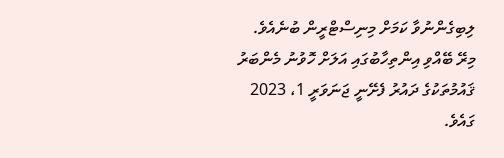ލިބިގެންނުވާ ކަމަށް މިނިސްޓްރީން ބުނެއެވެ.
މިރޭ ބޭއްވި އިންތިހާބުގައި އަލަށް ހޮވުނު މެންބަރު ޤައުމުތަކުގެ ދައުރު ފެށޭނީ ޖަނަވަރީ 1، 2023 ގައެވެ.